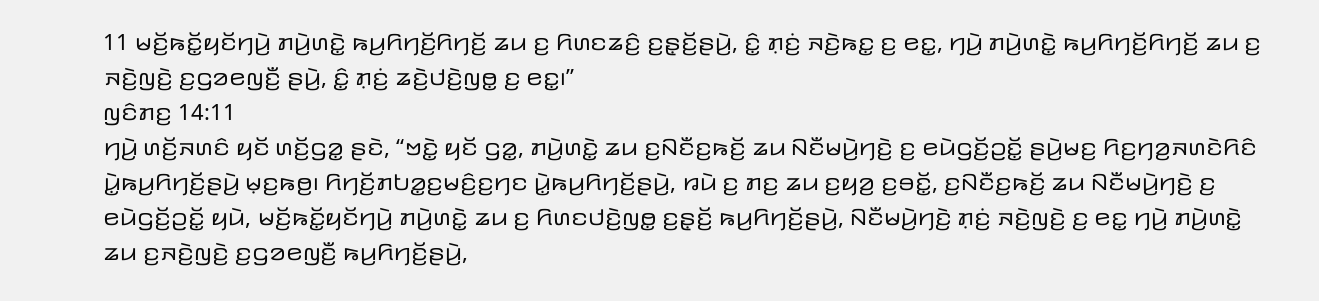11 ꤗꤢꤩ꤬ꤒꤢꤩ꤭ꤟꤢꤩꤚꤣꤧ꤬ ꤊꤣꤧ꤬ꤛꤢꤧ꤭ ꤒꤣ꤬ꤖꤚꤢꤩ꤬ꤖꤚꤢꤩ꤬ ꤘꤣ ꤢ꤬ ꤖꤛꤢꤘꤢꤨ꤬ ꤢ꤬ꤔ꤫ꤢꤩ꤬ꤔꤣꤧ꤬, ꤢꤨ꤭ ꤊ꤫ꤢꤦ꤬ ꤏꤢꤧ꤬ꤒꤢ꤭ ꤢ꤬ ꤕꤢ꤭, ꤚꤣꤧ꤬ ꤊꤣꤧ꤬ꤛꤢꤧ꤭ ꤒꤣ꤬ꤖꤚꤢꤩ꤬ꤖꤚꤢꤩ꤬ ꤘꤣ ꤢ꤬ ꤏꤢꤧ꤬ꤜꤢꤧ꤬ ꤢ꤬ꤞꤤꤕꤜꤢꤪ꤬ ꤔꤣꤧ꤬, ꤢꤨ꤭ ꤊ꤫ꤢꤦ꤬ ꤘꤢꤧ꤬ꤓꤢꤧ꤬ꤜꤥ꤭ ꤢ꤬ ꤕꤢ꤭꤯”
ꤜꤢꤨꤊꤢ꤬ 14:11
ꤚꤣꤧ꤬ ꤛꤢꤩ꤬ꤏꤛꤢꤨ ꤟꤢꤩ ꤛꤢꤩ꤬ꤞꤤ꤭ ꤔꤢꤧ, “ꤠꤢꤧ꤭ ꤟꤢꤩ ꤞꤤ꤭, ꤊꤣꤧ꤬ꤛꤢꤧ꤭ ꤘꤣ ꤢ꤬ꤡꤢꤪꤢ꤬ꤒꤢꤩ꤬ ꤘꤣ ꤡꤢꤪꤗꤣꤧ꤬ꤚꤢꤧ꤬ ꤢ꤬ ꤕꤣꤧꤞꤢꤩ꤬ꤑꤢꤩ꤭ ꤔꤣꤧ꤬ꤗꤢ꤬ ꤖꤢ꤬ꤚꤤ꤬ꤏꤛꤢꤧꤖꤢꤨ ꤣꤧ꤭ꤒꤣ꤬ꤖꤚꤢꤩ꤬ꤔꤣꤧ꤬ ꤗ꤫ꤢ꤬ꤒꤥ꤬꤯ ꤖꤚꤢꤩ꤬ꤊꤝꤤ꤭ꤢ꤬ꤗꤢꤨ꤬ꤢ꤬ꤚꤢ ꤣꤧ꤭ꤒꤣ꤬ꤖꤚꤢꤩ꤬ꤔꤣꤧ꤬, ꤙꤣꤧ ꤢ꤬ ꤊꤢ꤬ ꤘꤣ ꤢ꤬ꤟꤤ꤬ ꤢ꤬ꤋꤢꤩ꤭, ꤢ꤬ꤡꤢꤪꤢ꤬ꤒꤢꤩ꤬ ꤘꤣ ꤡꤢꤪꤗꤣꤧ꤬ꤚꤢꤧ꤬ ꤢ꤬ ꤕꤣꤧꤞꤢꤩ꤬ꤑꤢꤩ꤭ ꤟꤣꤧ, ꤗꤢꤩ꤬ꤒꤢꤩ꤭ꤟꤢꤩꤚꤣꤧ꤬ ꤊꤣꤧ꤬ꤛꤢꤧ꤭ ꤘꤣ ꤢ꤬ ꤖꤛꤢꤓꤢꤧ꤬ꤜꤥ꤭ ꤢ꤬ꤔ꤫ꤢꤩ꤬ ꤒꤣ꤬ꤖꤚꤢꤩ꤬ꤔꤣꤧ꤬, ꤡꤢꤪꤗꤣꤧ꤬ꤚꤢꤧ꤬ ꤊ꤫ꤢꤦ꤬ ꤏꤢꤧ꤬ꤜꤢꤧ꤬ ꤢ꤬ ꤕꤢ꤭ ꤚꤣꤧ꤬ ꤊꤣꤧ꤬ꤛꤢꤧ꤭ ꤘꤣ ꤢ꤬ꤏꤢꤧ꤬ꤜꤢꤧ꤬ ꤢ꤬ꤞꤤꤕꤜꤢꤪ꤬ ꤒꤣ꤬ꤖꤚꤢꤩ꤬ꤔꤣꤧ꤬,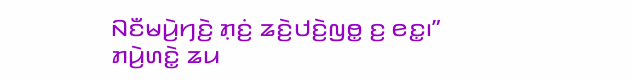ꤡꤢꤪꤗꤣꤧ꤬ꤚꤢꤧ꤬ ꤊ꤫ꤢꤦ꤬ ꤘꤢꤧ꤬ꤓꤢꤧ꤬ꤜꤥ꤭ ꤢ꤬ ꤕꤢ꤭꤯”
ꤊꤣꤧ꤬ꤛꤢꤧ꤭ ꤘꤣ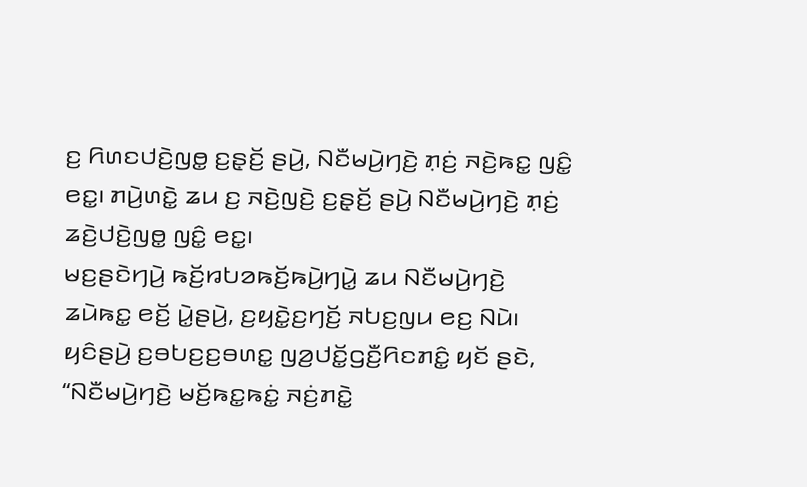ꤢ꤬ ꤖꤛꤢꤓꤢꤧ꤬ꤜꤥ꤭ ꤢ꤬ꤔ꤫ꤢꤩ꤬ ꤔꤣꤧ꤬, ꤡꤢꤪꤗꤣꤧ꤬ꤚꤢꤧ꤬ ꤊ꤫ꤢꤦ꤬ ꤏꤢꤧ꤬ꤒꤢ꤭ ꤜꤢꤨ꤭ ꤕꤢ꤭꤯ ꤊꤣꤧ꤬ꤛꤢꤧ꤭ ꤘꤣ ꤢ꤬ ꤏꤢꤧ꤬ꤜꤢꤧ꤬ ꤢ꤬ꤔ꤫ꤢꤩ꤬ ꤔꤣꤧ꤬ ꤡꤢꤪꤗꤣꤧ꤬ꤚꤢꤧ꤬ ꤊ꤫ꤢꤦ꤬ ꤘꤢꤧ꤬ꤓꤢꤧ꤬ꤜꤥ꤭ ꤜꤢꤨ꤭ ꤕꤢ꤭꤯
ꤗꤢ꤬ꤔꤢꤧꤚꤣꤧ꤬ ꤒꤢꤩ꤬ꤙꤝꤤꤒꤢꤩ꤬ꤒꤣꤧ꤬ꤚꤣꤧ꤭ ꤘꤣ ꤡꤢꤪꤗꤣꤧ꤬ꤚꤢꤧ꤬ ꤘꤣꤧꤒꤢ꤭ ꤕꤢꤩ꤬ ꤣꤧ꤭ꤔꤣꤧ꤬, ꤢ꤬ꤟꤢꤧ꤭ꤢ꤬ꤚꤢꤩ꤬ ꤏꤝꤢ꤬ꤜꤣ ꤕꤢ꤬ ꤡꤣꤧ꤯ ꤟꤢꤨꤔꤣꤧ꤬ ꤢ꤬ꤋꤝꤢ꤬ꤢ꤬ꤋꤛꤢ꤭ ꤜꤤ꤬ꤓꤢꤩ꤭ꤞꤢꤪ꤬ꤖꤢꤊꤢꤨ꤭ ꤟꤢꤩ ꤔꤢꤧ, “ꤡꤢꤪꤗꤣꤧ꤬ꤚꤢꤧ꤬ ꤗꤢꤩ꤬ꤒꤢ꤭ꤒꤢꤦ꤭ ꤏꤢꤦ꤬ꤊꤢꤧ꤭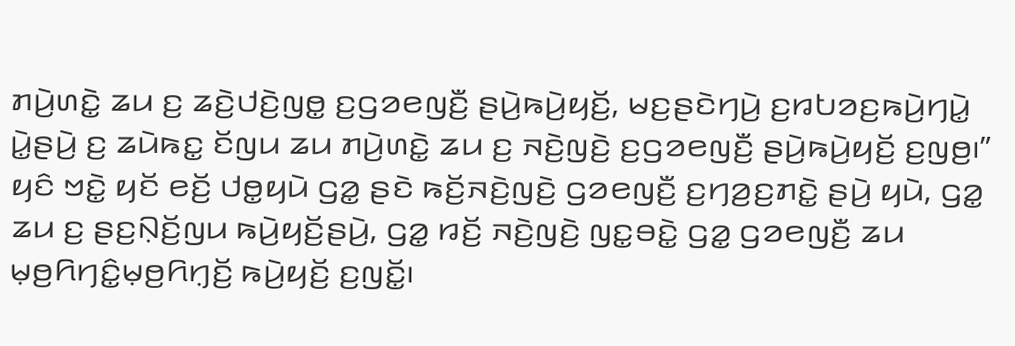ꤊꤣꤧ꤬ꤛꤢꤧ꤭ ꤘꤣ ꤢ꤬ ꤘꤢꤧ꤬ꤓꤢꤧ꤬ꤜꤥ꤭ ꤢ꤬ꤞꤤꤕꤜꤢꤪ꤬ ꤔꤣꤧ꤬ꤒꤣꤧ꤬ꤟꤢꤩ꤬, ꤗꤢ꤬ꤔꤢꤧꤚꤣꤧ꤬ ꤢ꤬ꤙꤝꤤꤢ꤬ꤒꤣꤧ꤬ꤚꤣꤧ꤭ ꤣꤧ꤭ꤔꤣꤧ꤬ ꤢ꤬ ꤘꤣꤧꤒꤢ꤭ ꤢꤩꤜꤣ ꤘꤣ ꤊꤣꤧ꤬ꤛꤢꤧ꤭ ꤘꤣ ꤢ꤬ ꤏꤢꤧ꤬ꤜꤢꤧ꤬ ꤢ꤬ꤞꤤꤕꤜꤢꤪ꤬ ꤔꤣꤧ꤬ꤒꤣꤧ꤬ꤟꤢꤩ꤬ ꤢ꤬ꤜꤥ꤬꤯”
ꤟꤢꤨ ꤠꤢꤧ꤭ ꤟꤢꤩ ꤕꤢꤩ꤬ ꤓꤥ꤭ꤟꤣꤧ ꤞꤤ꤭ ꤔꤢꤧ ꤒꤢꤩ꤬ꤏꤢꤧ꤬ꤜꤢꤧ꤬ ꤞꤤꤕꤜꤢꤪ꤬ ꤢ꤬ꤚꤤ꤬ꤢ꤬ꤊꤢꤧ꤭ ꤔꤣꤧ꤬ ꤟꤣꤧ, ꤞꤤ꤭ ꤘꤣ ꤢ꤬ ꤔꤢ꤬ꤡ꤫ꤢꤩ꤬ꤜꤣ ꤒꤣꤧ꤬ꤟꤢꤩ꤬ꤔꤣꤧ꤬, ꤞꤤ꤭ ꤙꤢꤩ꤬ ꤏꤢꤧ꤬ꤜꤢꤧ꤬ ꤜꤢ꤭ꤋꤢꤧ꤭ ꤞꤤ꤭ ꤞꤤꤕꤜꤢꤪ꤬ ꤘꤣ ꤗ꤫ꤥ꤬ꤖꤚꤢꤨ꤭ꤗ꤫ꤥ꤬ꤖꤚ꤫ꤢꤩ꤬ ꤒꤣꤧ꤬ꤟꤢꤩ꤬ ꤢ꤬ꤜꤢꤩ꤭꤯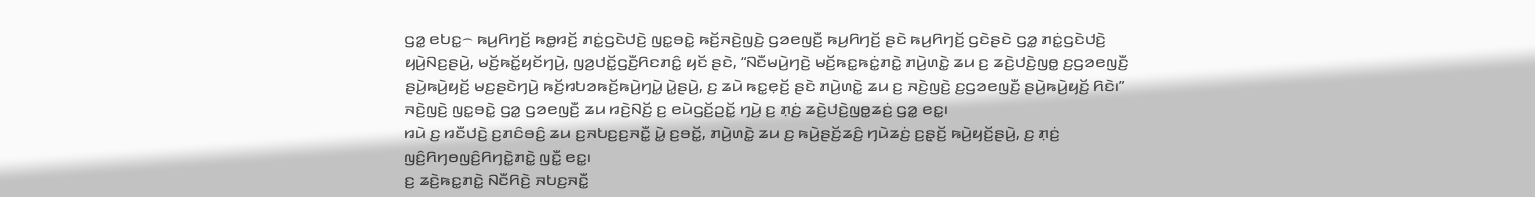ꤞꤤ꤭ ꤕꤝꤢ꤭꤮ ꤒꤣ꤬ꤖꤚꤢꤩ꤬ ꤒꤥ꤭ꤙꤢꤩ꤬ ꤊꤢꤦ꤭ꤞꤢꤧꤓꤢꤧ꤬ ꤜꤢ꤭ꤋꤢꤧ꤭ ꤒꤢꤩ꤬ꤏꤢꤧ꤬ꤜꤢꤧ꤬ ꤞꤤꤕꤜꤢꤪ꤬ ꤒꤣ꤬ꤖꤚꤢꤩ꤬ ꤔꤢꤧ ꤒꤣ꤬ꤖꤚꤢꤩ꤬ ꤞꤢꤧꤔꤢꤧ ꤞꤤ꤭ ꤊꤢꤦ꤭ꤞꤢꤧꤓꤢꤧ꤬ ꤟꤣꤧ꤬ꤡꤢ꤬ꤔꤣꤧ꤬, ꤗꤢꤩ꤬ꤒꤢꤩ꤭ꤟꤢꤩꤚꤣꤧ꤬, ꤜꤤ꤬ꤓꤢꤩ꤭ꤞꤢꤪ꤬ꤖꤢꤊꤢꤨ꤭ ꤟꤢꤩ ꤔꤢꤧ, “ꤡꤢꤪꤗꤣꤧ꤬ꤚꤢꤧ꤬ ꤗꤢꤩ꤬ꤒꤢ꤭ꤒꤢꤦ꤭ꤊꤢꤧ꤭ ꤊꤣꤧ꤬ꤛꤢꤧ꤭ ꤘꤣ ꤢ꤬ ꤘꤢꤧ꤬ꤓꤢꤧ꤬ꤜꤥ꤭ ꤢ꤬ꤞꤤꤕꤜꤢꤪ꤬ ꤔꤣꤧ꤬ꤒꤣꤧ꤬ꤟꤢꤩ꤬ ꤗꤢ꤬ꤔꤢꤧꤚꤣꤧ꤬ ꤒꤢꤩ꤬ꤙꤝꤤꤒꤢꤩ꤬ꤒꤣꤧ꤬ꤚꤣꤧ꤭ ꤣꤧ꤭ꤔꤣꤧ꤬, ꤢ꤬ ꤘꤣꤧ ꤒꤢ꤭ꤕ꤫ꤢꤩ꤬ ꤔꤢꤧ ꤊꤣꤧ꤬ꤛꤢꤧ꤭ ꤘꤣ ꤢ꤬ ꤏꤢꤧ꤬ꤜꤢꤧ꤬ ꤢ꤬ꤞꤤꤕꤜꤢꤪ꤬ ꤔꤣꤧ꤬ꤒꤣꤧ꤬ꤟꤢꤩ꤬ ꤖꤢꤧ꤯”
ꤏꤢꤧ꤬ꤜꤢꤧ꤬ ꤜꤢ꤭ꤋꤢꤧ꤭ ꤞꤤ꤭ ꤞꤤꤕꤜꤢꤪ꤬ ꤘꤣ ꤙꤢꤧ꤬ꤡꤢꤩ꤬ ꤢ꤬ ꤕꤣꤧꤞꤢꤩ꤬ꤑꤢꤩ꤭ ꤚꤣꤧ꤬ ꤢ꤬ ꤊ꤫ꤢꤦ꤬ ꤘꤢꤧ꤬ꤓꤢꤧ꤬ꤜꤥ꤭ꤘꤢꤦ꤬ ꤞꤤ꤭ ꤕꤢ꤭꤯
ꤙꤣꤧ ꤢ꤬ ꤙꤢꤪꤓꤢꤧ꤬ ꤢ꤬ꤊꤢꤨꤋꤢꤨ꤬ ꤘꤣ ꤢ꤬ꤏꤝꤢ꤬ꤢ꤬ꤏꤢꤪ꤭ ꤣꤧ꤭ ꤢ꤬ꤋꤢꤩ꤭, ꤊꤣꤧ꤬ꤛꤢꤧ꤭ ꤘꤣ ꤢ꤬ ꤒꤣꤧ꤬ꤔꤢꤩ꤬ꤘꤢꤨ꤬ ꤚꤣꤧꤘꤢꤦ꤬ ꤢ꤬ꤔ꤫ꤢꤩ꤬ ꤒꤣꤧ꤬ꤟꤢꤩ꤬ꤔꤣꤧ꤬, ꤢ꤬ ꤊ꤫ꤢꤦ꤬ ꤜꤢꤨ꤬ꤖꤚꤥꤜꤢꤨ꤬ꤖꤚꤢꤧ꤭ꤊꤢꤧ꤭ ꤜꤢꤪ꤭ ꤕꤢ꤭꤯
ꤢ꤬ ꤘꤢꤧ꤬ꤒꤢ꤭ꤊꤢꤧ꤭ ꤡꤢꤪꤖꤢꤧ꤬ ꤏꤝꤢ꤬ꤏꤢꤪ꤭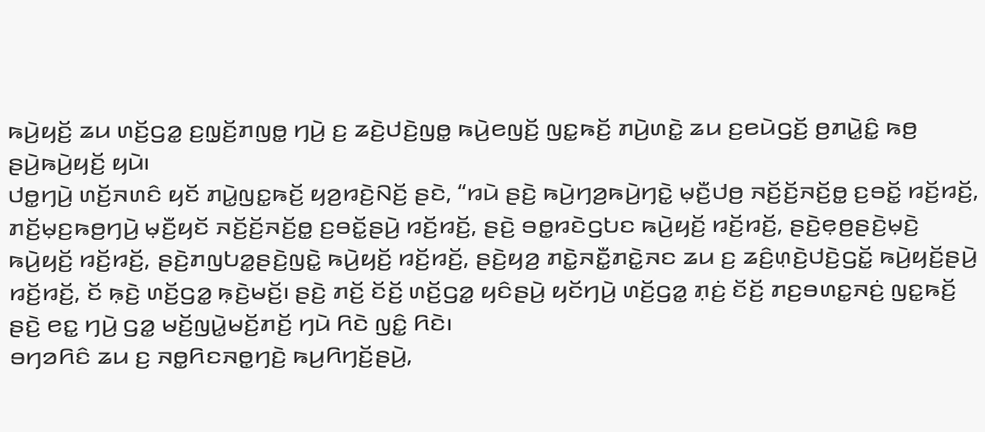ꤒꤣꤧ꤬ꤟꤢꤩ꤬ ꤘꤣ ꤛꤢꤩ꤬ꤞꤤ꤭ ꤢ꤬ꤜ꤫ꤢꤩ꤬ꤊꤜꤥ꤭ ꤚꤣꤧ꤬ ꤢ꤬ ꤘꤢꤧ꤬ꤓꤢꤧ꤬ꤜꤥ꤭ ꤒꤣꤧ꤬ꤕꤜꤢꤩ꤬ ꤜꤢ꤭ꤒꤢꤩ꤬ ꤊꤣꤧ꤬ꤛꤢꤧ꤭ ꤘꤣ ꤢ꤬ꤕꤣꤧꤞꤢꤩ꤬ ꤥ꤬ꤊꤣꤧ꤭ꤢꤨ꤭ ꤒꤥ꤬ ꤔꤣꤧ꤬ꤒꤣꤧ꤬ꤟꤢꤩ꤬ ꤟꤣꤧ꤯
ꤓꤥ꤭ꤚꤣꤧ꤬ ꤛꤢꤩ꤬ꤏꤛꤢꤨ ꤟꤢꤩ ꤊꤣꤧ꤭ꤜꤢ꤭ꤒꤢꤩ꤬ ꤟꤤ꤬ꤙꤢꤧ꤬ꤡꤢꤩ꤬ ꤔꤢꤧ, “ꤙꤣꤧ ꤔꤢꤧ꤬ ꤒꤣꤧ꤬ꤚꤤ꤬ꤒꤣꤧ꤬ꤚꤢꤧ꤭ ꤗ꤫ꤢꤪ꤬ꤓꤥ꤬ ꤏꤢꤩ꤬ꤢꤩ꤬ꤏꤢꤩ꤬ꤥ꤭ ꤢ꤬ꤋꤢꤩ꤭ ꤙꤢꤩ꤬ꤙꤢꤩ꤬, ꤊꤢꤩ꤬ꤗ꤫ꤢ꤬ꤒꤥ꤬ꤚꤣꤧ꤬ ꤗ꤫ꤢꤪ꤬ꤟꤢꤩ ꤏꤢꤩ꤬ꤢꤩ꤬ꤏꤢꤩ꤬ꤥ꤭ ꤢ꤬ꤋꤢꤩ꤭ꤔꤣꤧ꤬ ꤙꤢꤩ꤬ꤙꤢꤩ꤬, ꤔꤢꤧ꤬ ꤋꤥ꤭ꤙꤢꤧꤞꤝꤢ ꤒꤣꤧ꤬ꤟꤢꤩ꤬ ꤙꤢꤩ꤬ꤙꤢꤩ꤬, ꤔꤢꤧ꤬ꤕ꤫ꤥ꤬ꤔꤢꤧ꤬ꤗ꤫ꤢꤧ꤬ ꤒꤣꤧ꤬ꤟꤢꤩ꤬ ꤙꤢꤩ꤬ꤙꤢꤩ꤬, ꤔꤢꤧ꤬ꤊꤜꤝꤤ꤭ꤔꤢꤧ꤬ꤜꤢꤧ꤭ ꤒꤣꤧ꤬ꤟꤢꤩ꤬ ꤙꤢꤩ꤬ꤙꤢꤩ꤬, ꤔꤢꤧ꤬ꤟꤤ꤬ ꤊꤢꤧ꤭ꤏꤢꤪ꤭ꤊꤢꤧ꤭ꤏꤢ ꤘꤣ ꤢ꤬ ꤘꤢꤨ꤬ꤛ꤫ꤢꤧ꤬ꤓꤢꤧ꤬ꤞꤢꤩ꤭ ꤒꤣꤧ꤬ꤟꤢꤩ꤬ꤔꤣꤧ꤬ ꤙꤢꤩ꤬ꤙꤢꤩ꤬, ꤢꤩ ꤒ꤫ꤢꤧ꤬ ꤛꤢꤩ꤬ꤞꤤ꤭ ꤒ꤫ꤢꤧ꤬ꤗꤢꤩ꤬꤯ ꤔꤢꤧ꤬ ꤊꤢꤩ꤬ ꤢꤩꤢꤩ꤬ ꤛꤢꤩ꤬ꤞꤤ꤭ ꤟꤢꤨꤔꤣꤧ꤬ ꤟꤢꤩꤚꤣꤧ꤬ ꤛꤢꤩ꤬ꤞꤤ꤭ ꤊ꤫ꤢꤦ꤬ ꤢꤩꤢꤩ꤬ ꤊꤢ꤬ꤋꤛꤢ꤭ꤏꤢꤦ꤬ ꤜꤢ꤭ꤒꤢꤩ꤬ ꤔꤢꤧ꤬ ꤕꤢ꤭ ꤚꤣꤧ꤬ ꤞꤤ꤭ ꤗꤢꤩ꤬ꤜꤣꤧ꤭ꤗꤢꤩ꤬ꤊꤢꤩ꤬ ꤚꤣꤧ ꤖꤢꤧ ꤜꤢꤨ꤭ ꤖꤢꤧ꤯
ꤋꤚꤤꤖꤢꤨ ꤘꤣ ꤢ꤬ ꤏꤥ꤭ꤖꤢꤏꤥ꤭ꤚꤢꤧ꤬ ꤒꤣ꤬ꤖꤚꤢꤩ꤬ꤔꤣꤧ꤬,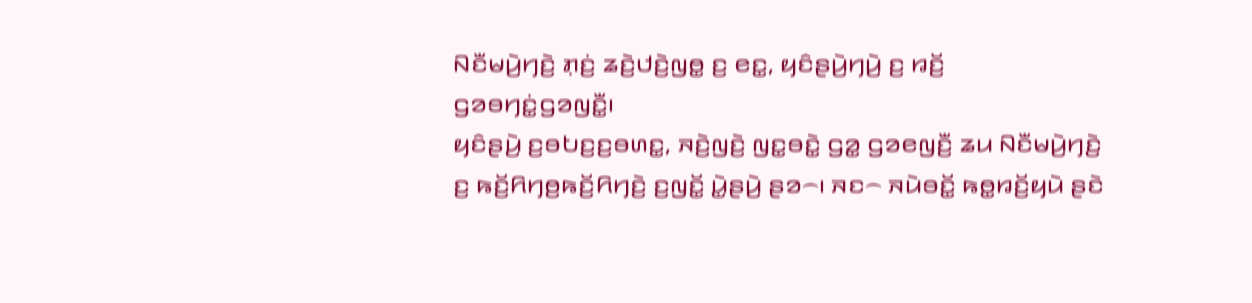ꤡꤢꤪꤗꤣꤧ꤬ꤚꤢꤧ꤬ ꤊ꤫ꤢꤦ꤬ ꤘꤢꤧ꤬ꤓꤢꤧ꤬ꤜꤥ꤭ ꤢ꤬ ꤕꤢ꤭, ꤟꤢꤨꤔꤣꤧ꤬ꤚꤣꤧ꤬ ꤢ꤬ ꤙꤢꤩ꤬ ꤞꤤꤋꤚꤢꤦ꤭ꤞꤤꤜꤢꤪ꤭꤯
ꤟꤢꤨꤔꤣꤧ꤬ ꤢ꤬ꤋꤝꤢ꤬ꤢ꤬ꤋꤛꤢ꤭, ꤏꤢꤧ꤬ꤜꤢꤧ꤬ ꤜꤢ꤭ꤋꤢꤧ꤭ ꤞꤤ꤭ ꤞꤤꤕꤜꤢꤪ꤬ ꤘꤣ ꤡꤢꤪꤗꤣꤧ꤬ꤚꤢꤧ꤬ ꤢ꤬ ꤒꤢꤩ꤬ꤖꤚꤥ꤬ꤒꤢꤩ꤬ꤖꤚꤢꤧ꤬ ꤢ꤬ꤜꤢꤩ꤭ ꤣꤧ꤭ꤔꤣꤧ꤬ ꤔꤤ꤮꤯ ꤏꤢ꤮ ꤏꤣꤧꤋꤢꤩ꤭ ꤒꤥ꤭ꤙꤢꤩ꤬ꤟꤣꤧ ꤔꤢꤧ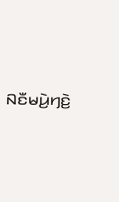ꤡꤢꤪꤗꤣꤧ꤬ꤚꤢꤧ꤬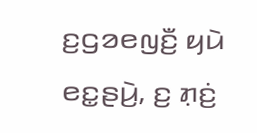ꤢ꤬ꤞꤤꤕꤜꤢꤪ꤬ ꤟꤣꤧ ꤕꤢ꤭ꤔꤣꤧ꤬, ꤢ꤬ ꤊ꤫ꤢꤦ꤬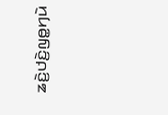ꤘꤢꤧ꤬ꤓꤢꤧ꤬ꤜꤥ꤭ꤚꤣꤧ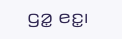ꤞꤤ꤭ ꤕꤢ꤭꤯